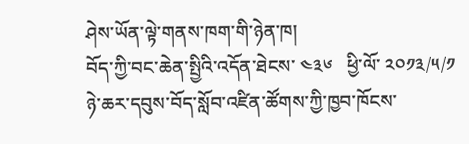ཤེས་ཡོན་ལྟེ་གནས་ཁག་གི་ཉེན་ཁ།
བོད་ཀྱི་བང་ཆེན་སྤྱིའི་འདོན་ཐེངས་ ༤༣༦   ཕྱི་ལོ་ ༢༠༡༣/༥/༡
ཉེ་ཆར་དབུས་བོད་སློབ་འཛིན་ཚོགས་ཀྱི་ཁྱབ་ཁོངས་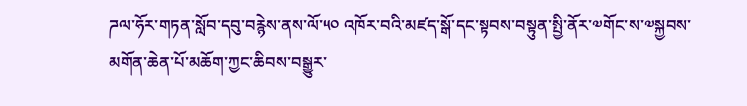ཌལ་ཧོར་གཏན་སློབ་དབུ་བརྙེས་ནས་ལོ་༥༠ འཁོར་བའི་མཛད་སྒོ་དང་སྟབས་བསྟུན་སྤྱི་ནོར་༧གོང་ས་༧སྐྱབས་མགོན་ཆེན་པོ་མཆོག་ཀྱང་ཆིབས་བསྒྱུར་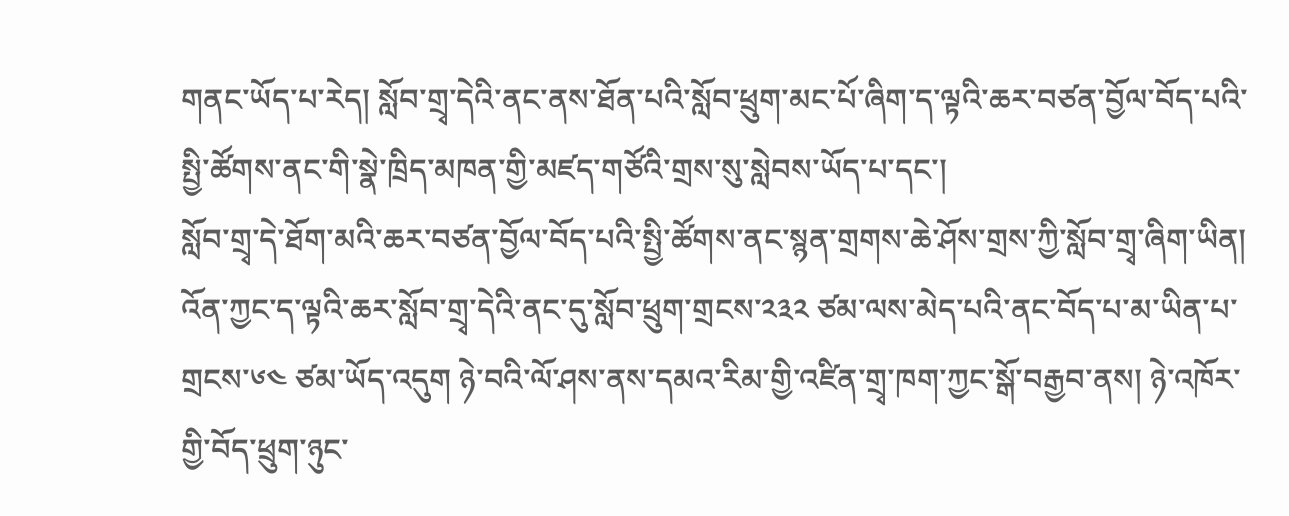གནང་ཡོད་པ་རེད། སློབ་གྲྭ་དེའི་ནང་ནས་ཐོན་པའི་སློབ་ཕྲུག་མང་པོ་ཞིག་ད་ལྟའི་ཆར་བཙན་བྱོལ་བོད་པའི་སྤྱི་ཚོགས་ནང་གི་སྣེ་ཁྲིད་མཁན་གྱི་མཛད་གཙོའི་གྲས་སུ་སླེབས་ཡོད་པ་དང་།
སློབ་གྲྭ་དེ་ཐོག་མའི་ཆར་བཙན་བྱོལ་བོད་པའི་སྤྱི་ཚོགས་ནང་སྙན་གྲགས་ཆེ་ཤོས་གྲས་ཀྱི་སློབ་གྲྭ་ཞིག་ཡིན། འོན་ཀྱང་ད་ལྟའི་ཆར་སློབ་གྲྭ་དེའི་ནང་དུ་སློབ་ཕྲུག་གྲངས་༢༣༢ ཙམ་ལས་མེད་པའི་ནང་བོད་པ་མ་ཡིན་པ་གྲངས་༦༤ ཙམ་ཡོད་འདུག ཉེ་བའི་ལོ་ཤས་ནས་དམའ་རིམ་གྱི་འཛིན་གྲྭ་ཁག་ཀྱང་སྒོ་བརྒྱབ་ནས། ཉེ་འཁོར་གྱི་བོད་ཕྲུག་ཉུང་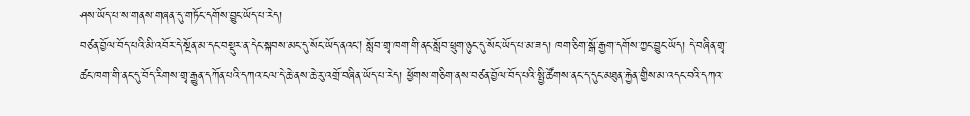ཤས་ཡོད་པ་ས་གནས་གཞན་དུ་གཏོང་དགོས་བྱུང་ཡོད་པ་རེད།
བཙན་བྱོལ་བོད་པའི་མི་འབོར་དེ་སྔོན་མ་དང་བསྡུར་ན་དེང་སྐབས་མང་དུ་སོང་ཡོད་ནའང། སློབ་གྲྭ་ཁག་གི་ནང་སློབ་ཕྲུག་ཉུང་དུ་སོང་ཡོད་པ་མ་ཟད། ཁག་ཅིག་སྒོ་རྒྱག་དགོས་ཀྱང་བྱུང་ཡོད། དེ་བཞིན་གྲྭ་ཚང་ཁག་གི་ནང་དུ་བོད་རིགས་གྲྭ་རྒྱུན་དཀོན་པའི་དཀའ་ངལ་དེ་ཆེ་ནས་ཆེ་རུ་འགྲོ་བཞིན་ཡོད་པ་རེད། ཕྱོགས་གཅིག་ནས་བཙན་བྱོལ་བོད་པའི་སྤྱི་ཚོགས་ནང་ད་དུང་མཐུན་རྐྱེན་གྱིས་མ་འདང་བའི་དཀའ་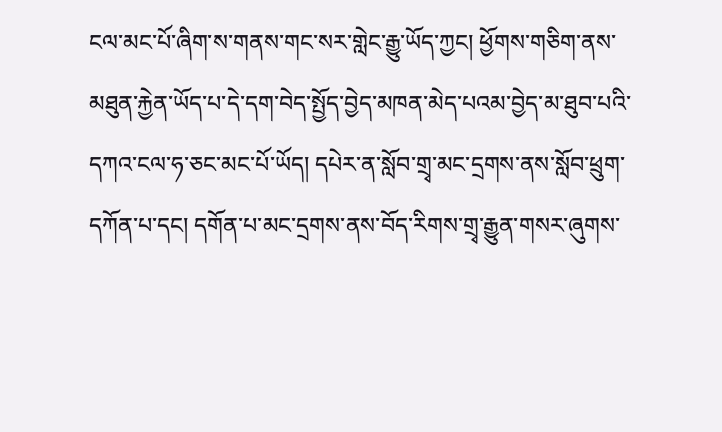ངལ་མང་པོ་ཞིག་ས་གནས་གང་སར་གླེང་རྒྱུ་ཡོད་ཀྱང། ཕྱོགས་གཅིག་ནས་མཐུན་རྐྱེན་ཡོད་པ་དེ་དག་བེད་སྤྱོད་བྱེད་མཁན་མེད་པའམ་བྱེད་མ་ཐུབ་པའི་དཀའ་ངལ་ཧ་ཅང་མང་པོ་ཡོད། དཔེར་ན་སློབ་གྲྭ་མང་དྲགས་ནས་སློབ་ཕྲུག་དཀོན་པ་དང། དགོན་པ་མང་དྲགས་ནས་བོད་རིགས་གྲྭ་རྒྱུན་གསར་ཞུགས་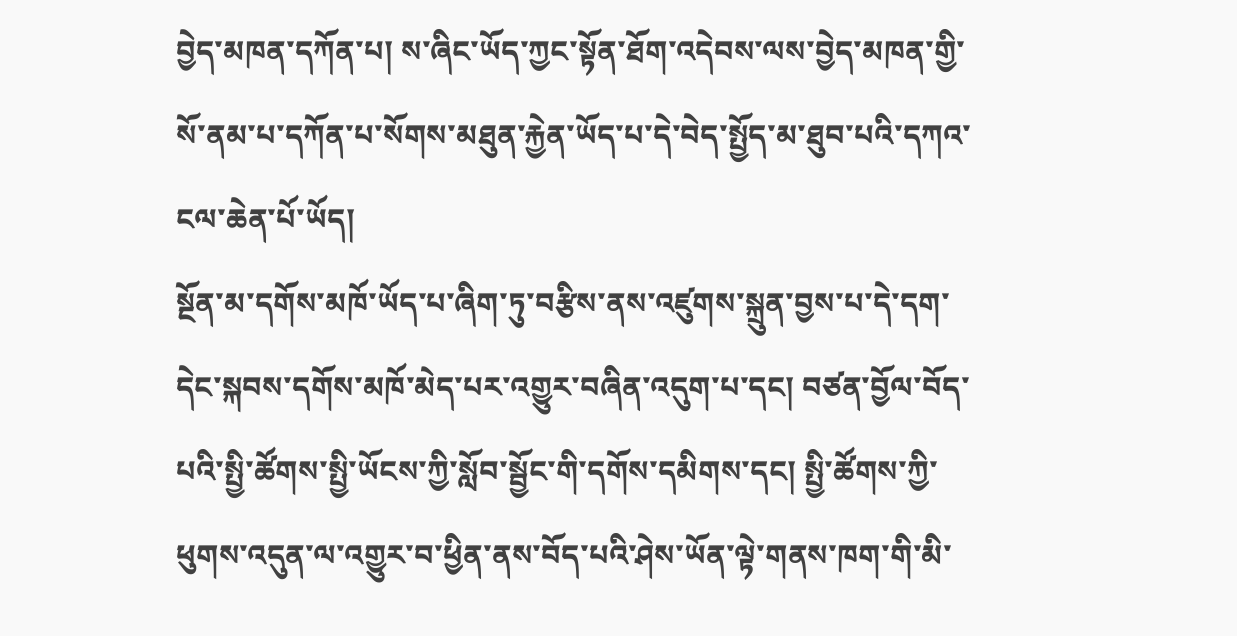བྱེད་མཁན་དཀོན་པ། ས་ཞིང་ཡོད་ཀྱང་སྟོན་ཐོག་འདེབས་ལས་བྱེད་མཁན་གྱི་སོ་ནམ་པ་དཀོན་པ་སོགས་མཐུན་རྐྱེན་ཡོད་པ་དེ་བེད་སྤྱོད་མ་ཐུབ་པའི་དཀའ་ངལ་ཆེན་པོ་ཡོད།
སྔོན་མ་དགོས་མཁོ་ཡོད་པ་ཞིག་ཏུ་བརྩིས་ནས་འཛུགས་སྐྲུན་བྱས་པ་དེ་དག་དེང་སྐབས་དགོས་མཁོ་མེད་པར་འགྱུར་བཞིན་འདུག་པ་དང། བཙན་བྱོལ་བོད་པའི་སྤྱི་ཚོགས་སྤྱི་ཡོངས་ཀྱི་སློབ་སྦྱོང་གི་དགོས་དམིགས་དང། སྤྱི་ཚོགས་ཀྱི་ཕུགས་འདུན་ལ་འགྱུར་བ་ཕྱིན་ནས་བོད་པའི་ཤེས་ཡོན་ལྟེ་གནས་ཁག་གི་མི་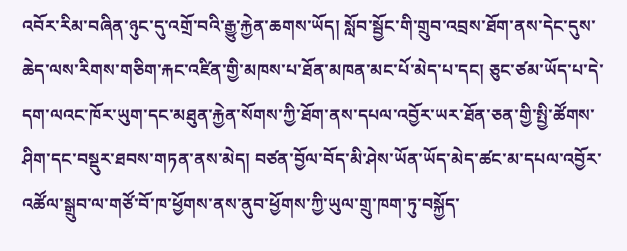འབོར་རིམ་བཞིན་ཉུང་དུ་འགྲོ་བའི་རྒྱུ་རྐྱེན་ཆགས་ཡོད། སློབ་སྦྱོང་གི་གྲུབ་འབྲས་ཐོག་ནས་དེང་དུས་ཆེད་ལས་རིགས་གཅིག་རྐང་འཛིན་གྱི་མཁས་པ་ཐོན་མཁན་མང་པོ་མེད་པ་དང། ཅུང་ཙམ་ཡོད་པ་དེ་དག་ལའང་ཁོར་ཡུག་དང་མཐུན་རྐྱེན་སོགས་ཀྱི་ཐོག་ནས་དཔལ་འབྱོར་ཡར་ཐོན་ཅན་གྱི་སྤྱི་ཚོགས་ཤིག་དང་བསྡུར་ཐབས་གཏན་ནས་མེད། བཙན་བྱོལ་བོད་མི་ཤེས་ཡོན་ཡོད་མེད་ཚང་མ་དཔལ་འབྱོར་འཚོལ་སྒྲུབ་ལ་གཙོ་བོ་ཁ་ཕྱོགས་ནས་ནུབ་ཕྱོགས་ཀྱི་ཡུལ་གྲུ་ཁག་ཏུ་བསྐྱོད་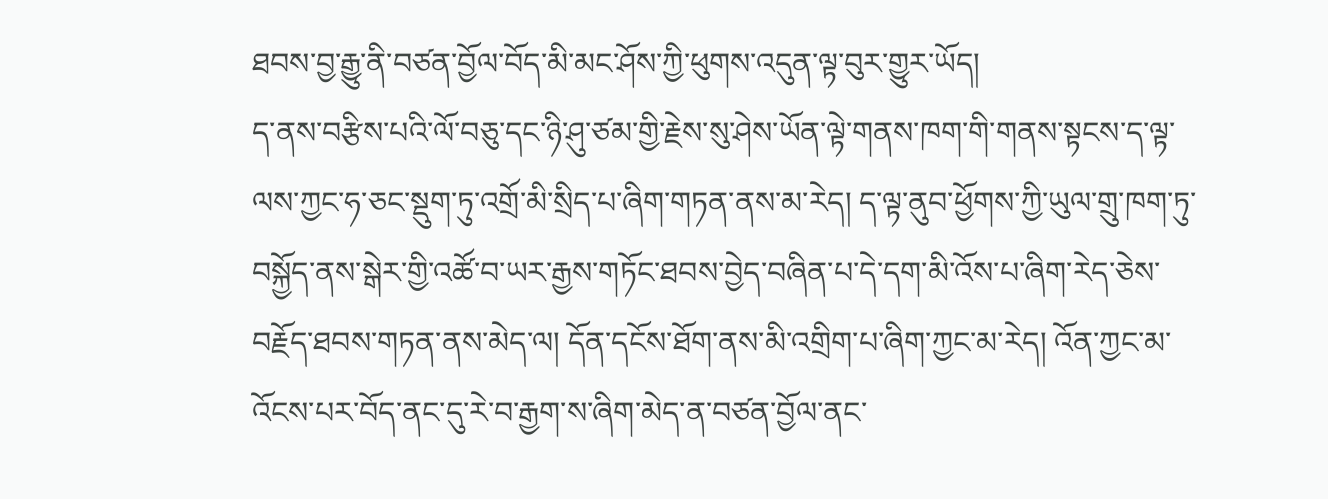ཐབས་བྱ་རྒྱུ་ནི་བཙན་བྱོལ་བོད་མི་མང་ཤོས་ཀྱི་ཕུགས་འདུན་ལྟ་བུར་གྱུར་ཡོད།
ད་ནས་བརྩིས་པའི་ལོ་བཅུ་དང་ཉི་ཤུ་ཙམ་གྱི་རྗེས་སུ་ཤེས་ཡོན་ལྟེ་གནས་ཁག་གི་གནས་སྟངས་ད་ལྟ་ལས་ཀྱང་ཧ་ཅང་སྡུག་ཏུ་འགྲོ་མི་སྲིད་པ་ཞིག་གཏན་ནས་མ་རེད། ད་ལྟ་ནུབ་ཕྱོགས་ཀྱི་ཡུལ་གྲུ་ཁག་ཏུ་བསྐྱོད་ནས་སྒེར་གྱི་འཚོ་བ་ཡར་རྒྱས་གཏོང་ཐབས་བྱེད་བཞིན་པ་དེ་དག་མི་འོས་པ་ཞིག་རེད་ཅེས་བརྗོད་ཐབས་གཏན་ནས་མེད་ལ། དོན་དངོས་ཐོག་ནས་མི་འགྲིག་པ་ཞིག་ཀྱང་མ་རེད། འོན་ཀྱང་མ་འོངས་པར་བོད་ནང་དུ་རེ་བ་རྒྱག་ས་ཞིག་མེད་ན་བཙན་བྱོལ་ནང་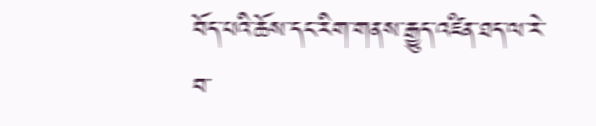བོད་པའི་ཆོས་དང་རིག་གནས་རྒྱུད་འཛིན་ཐད་ལ་རེ་བ་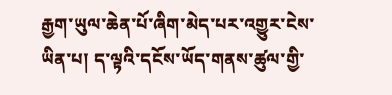རྒྱག་ཡུལ་ཆེན་པོ་ཞིག་མེད་པར་འགྱུར་ངེས་ཡིན་པ། ད་ལྟའི་དངོས་ཡོད་གནས་ཚུལ་གྱི་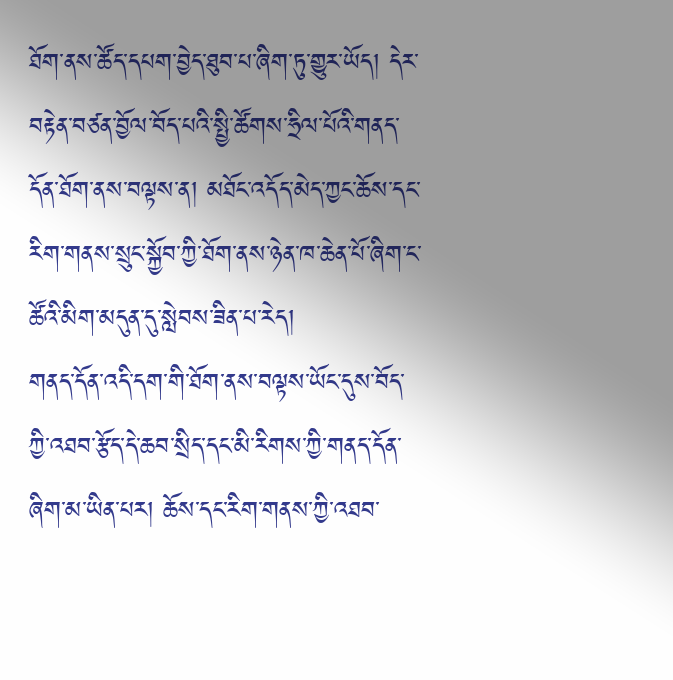ཐོག་ནས་ཚོད་དཔག་བྱེད་ཐུབ་པ་ཞིག་ཏུ་གྱུར་ཡོད། དེར་བརྟེན་བཙན་བྱོལ་བོད་པའི་སྤྱི་ཚོགས་ཧྲིལ་པོའི་གནད་དོན་ཐོག་ནས་བལྟས་ན། མཐོང་འདོད་མེད་ཀྱང་ཆོས་དང་རིག་གནས་སྲུང་སྐྱོབ་ཀྱི་ཐོག་ནས་ཉེན་ཁ་ཆེན་པོ་ཞིག་ང་ཚོའི་མིག་མདུན་དུ་སླེབས་ཟིན་པ་རེད།
གནད་དོན་འདི་དག་གི་ཐོག་ནས་བལྟས་ཡོང་དུས་བོད་ཀྱི་འཐབ་རྩོད་དེ་ཆབ་སྲིད་དང་མི་རིགས་ཀྱི་གནད་དོན་ཞིག་མ་ཡིན་པར། ཆོས་དང་རིག་གནས་ཀྱི་འཐབ་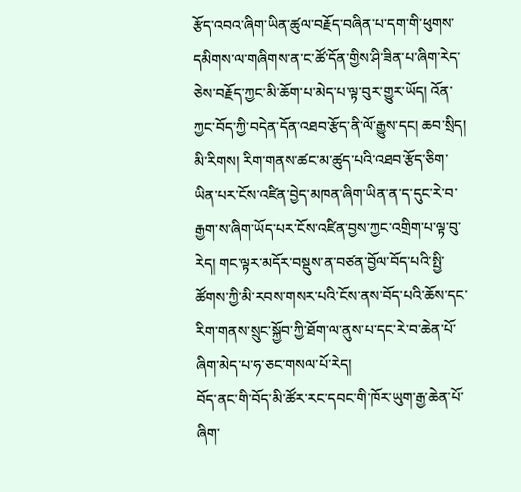རྩོད་འབའ་ཞིག་ཡིན་ཚུལ་བརྗོད་བཞིན་པ་དག་གི་ཕུགས་དམིགས་ལ་གཞིགས་ན་ང་ཚོ་དོན་གྱིས་ཤི་ཟིན་པ་ཞིག་རེད་ཅེས་བརྗོད་ཀྱང་མི་ཆོག་པ་མེད་པ་ལྟ་བུར་གྱུར་ཡོད། འོན་ཀྱང་བོད་ཀྱི་བདེན་དོན་འཐབ་རྩོད་ནི་ལོ་རྒྱུས་དང། ཆབ་སྲིད། མི་རིགས། རིག་གནས་ཚང་མ་ཚུད་པའི་འཐབ་རྩོད་ཅིག་ཡིན་པར་ངོས་འཛིན་བྱེད་མཁན་ཞིག་ཡིན་ན་ད་དུང་རེ་བ་རྒྱག་ས་ཞིག་ཡོད་པར་ངོས་འཛིན་བྱས་ཀྱང་འགྲིག་པ་ལྟ་བུ་རེད། གང་ལྟར་མདོར་བསྡུས་ན་བཙན་བྱོལ་བོད་པའི་སྤྱི་ཚོགས་ཀྱི་མི་རབས་གསར་པའི་ངོས་ནས་བོད་པའི་ཆོས་དང་རིག་གནས་སྲུང་སྐྱོབ་ཀྱི་ཐོག་ལ་ནུས་པ་དང་རེ་བ་ཆེན་པོ་ཞིག་མེད་པ་ཧ་ཅང་གསལ་པོ་རེད།
བོད་ནང་གི་བོད་མི་ཚོར་རང་དབང་གི་ཁོར་ཡུག་རྒྱ་ཆེན་པོ་ཞིག་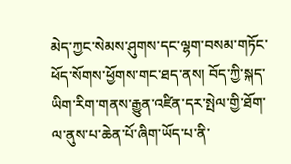མེད་ཀྱང་སེམས་ཤུགས་དང་ལྷག་བསམ་གཏོང་ཕོད་སོགས་ཕྱོགས་གང་ཐད་ནས། བོད་ཀྱི་སྐད་ཡིག་རིག་གནས་རྒྱུན་འཛིན་དར་སྤེལ་གྱི་ཐོག་ལ་ནུས་པ་ཆེན་པོ་ཞིག་ཡོད་པ་ནི་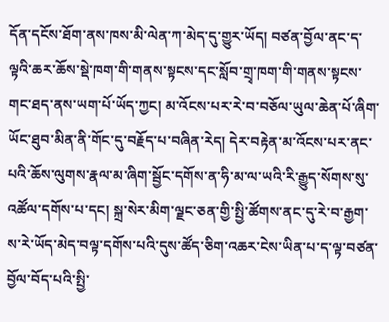དོན་དངོས་ཐོག་ནས་ཁས་མི་ལེན་ཀ་མེད་དུ་གྱུར་ཡོད། བཙན་བྱོལ་ནང་ད་ལྟའི་ཆར་ཆོས་སྡེ་ཁག་གི་གནས་སྟངས་དང་སློབ་གྲྭ་ཁག་གི་གནས་སྟངས་གང་ཐད་ནས་ཡག་པོ་ཡོད་ཀྱང། མ་འོངས་པར་རེ་བ་བཅོལ་ཡུལ་ཆེན་པོ་ཞིག་ཡོང་ཐུབ་མིན་ནི་གོང་དུ་བརྗོད་པ་བཞིན་རེད། དེར་བརྟེན་མ་འོངས་པར་ནང་པའི་ཆོས་ལུགས་རྣལ་མ་ཞིག་སྦྱོང་དགོས་ན་ཧི་མ་ལ་ཡའི་རི་རྒྱུད་སོགས་སུ་འཚོལ་དགོས་པ་དང། སྐྲ་སེར་མིག་ལྗང་ཅན་གྱི་སྤྱི་ཚོགས་ནང་དུ་རེ་བ་རྒྱག་ས་རེ་ཡོད་མེད་བལྟ་དགོས་པའི་དུས་ཚོད་ཅིག་འཆར་ངེས་ཡིན་པ་ད་ལྟ་བཙན་བྱོལ་བོད་པའི་སྤྱི་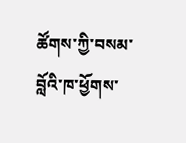ཚོགས་ཀྱི་བསམ་བློའི་ཁ་ཕྱོགས་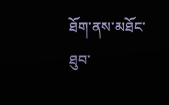ཐོག་ནས་མཐོང་ཐུབ་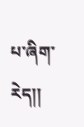པ་ཞིག་རེད།།